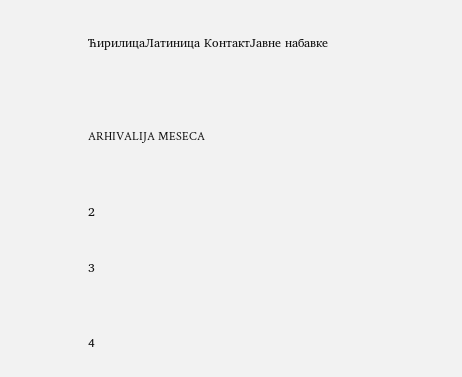ЋирилицаЛатиница КонтактЈавне набавке




ARHIVALIJA MESECA



2


3



4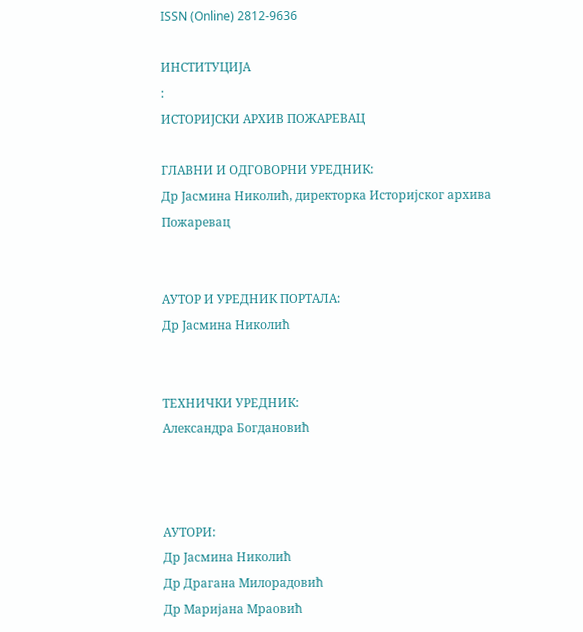ISSN (Online) 2812-9636

ИНСТИТУЦИЈА
:
ИСТОРИЈСКИ АРХИВ ПОЖАРЕВАЦ

ГЛАВНИ И ОДГОВОРНИ УРЕДНИК:
Др Јасмина Николић, директорка Историјског архива Пожаревац


АУТОР И УРЕДНИК ПОРТАЛА:
Др Јасмина Николић


ТЕХНИЧКИ УРЕДНИК:
Александра Богдановић



АУТОРИ:
Др Јасмина Николић
Др Драгана Милорадовић
Др Маријана Мраовић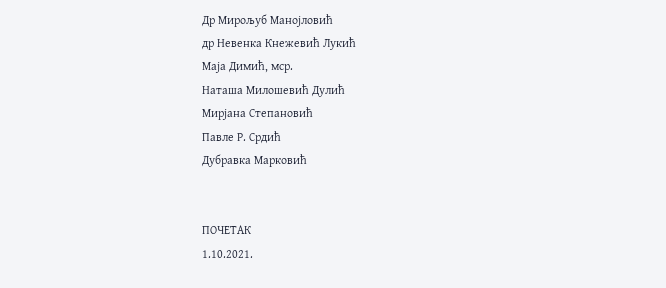Др Мирољуб Манојловић
др Невенка Кнежевић Лукић
Маја Димић, мср.
Наташа Милошевић Дулић
Мирјана Степановић
Павле Р. Срдић
Дубравка Марковић


ПОЧЕТАК
1.10.2021.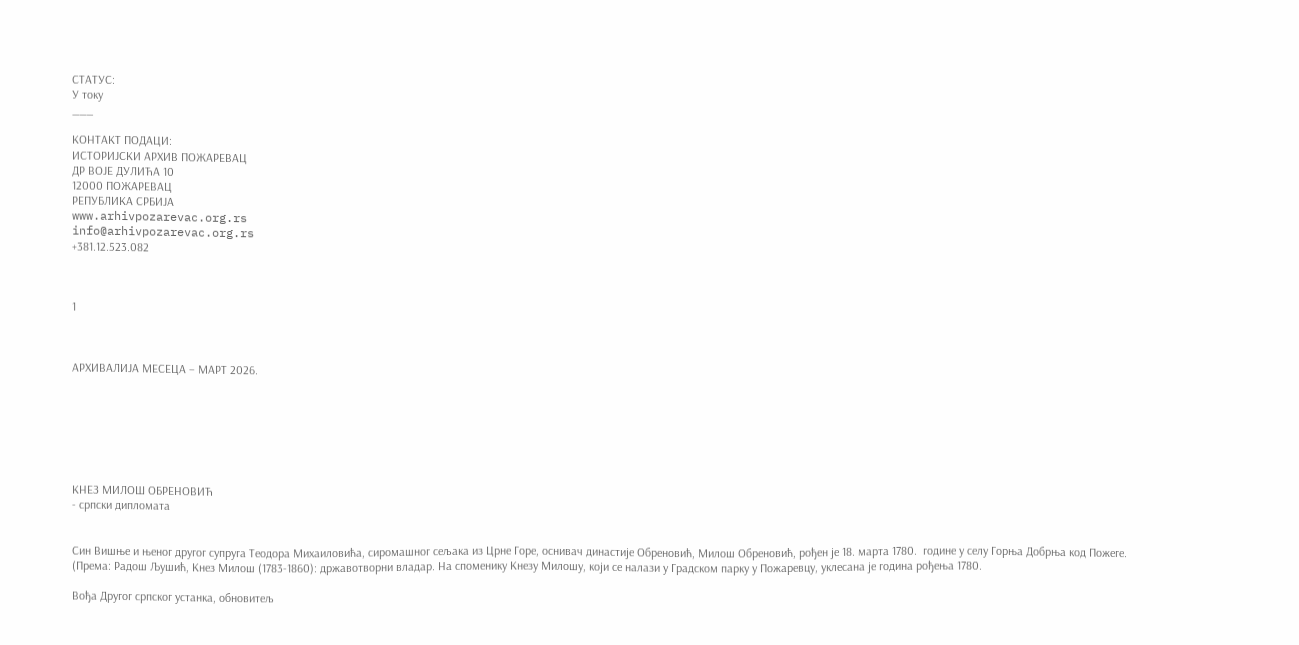СТАТУС:
У току
___

КОНТАКТ ПОДАЦИ:
ИСТОРИЈСКИ АРХИВ ПОЖАРЕВАЦ
ДР ВОЈЕ ДУЛИЋА 10
12000 ПОЖАРЕВАЦ
РЕПУБЛИКА СРБИЈА
www.arhivpozarevac.org.rs
info@arhivpozarevac.org.rs
+381.12.523.082



1



АРХИВАЛИЈА МЕСЕЦА – МАРТ 2026.







КНЕЗ МИЛОШ ОБРЕНОВИЋ
- српски дипломата


Син Вишње и њеног другог супруга Теодора Михаиловића, сиромашног сељака из Црне Горе, оснивач династије Обреновић, Милош Обреновић, рођен је 18. марта 1780.  године у селу Горња Добрња код Пожеге.
(Према: Радош Љушић, Кнез Милош (1783-1860): државотворни владар. На споменику Кнезу Милошу, који се налази у Градском парку у Пожаревцу, уклесана је година рођења 1780.

Вођа Другог српског устанка, обновитељ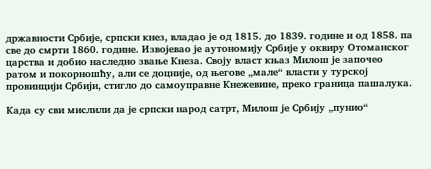државности Србије, српски кнез, владао је од 1815. до 1839. године и од 1858. па све до смрти 1860. године. Извојевао је аутономију Србије у оквиру Отоманског царства и добио наследно звање Кнеза. Своју власт књаз Милош је започео ратом и покорношћу, али се доцније, од његове „мале“ власти у турској провинцији Србији, стигло до самоуправне Кнежевине, преко граница пашалука.

Када су сви мислили да је српски народ сатрт, Милош је Србију „пунио“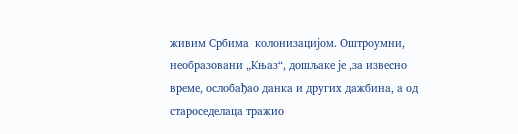живим Србима  колонизацијом. Оштроумни, необразовани „Књаз“, дошљаке је ,за извесно време, ослобађао данка и других дажбина, а од староседелаца тражио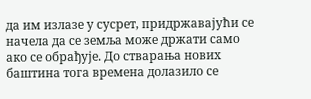да им излазе у сусрет, придржавајући се начела да се земља може држати само ако се обрађује. До стварања нових баштина тога времена долазило се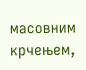масовним крчењем,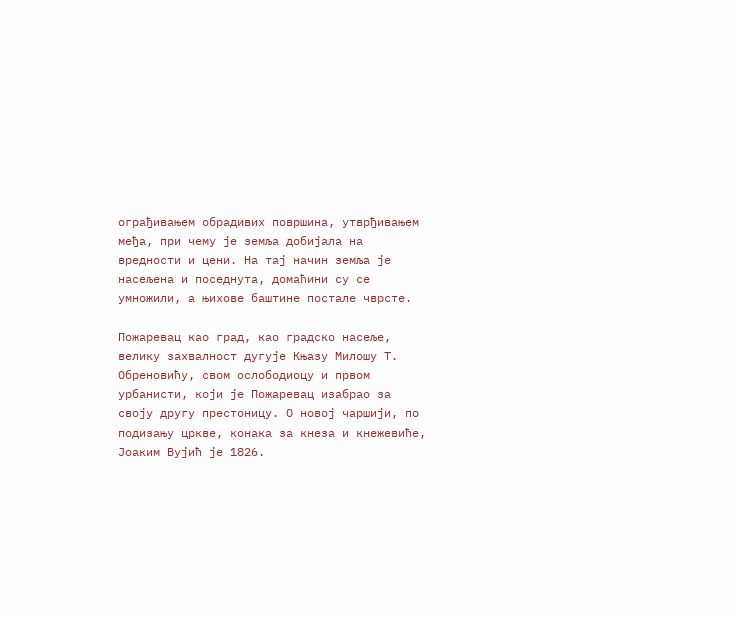ограђивањем обрадивих површина, утврђивањем међа, при чему је земља добијала на вредности и цени. На тај начин земља је насељена и поседнута, домаћини су се умножили, а њихове баштине постале чврсте.

Пожаревац као град, као градско насеље, велику захвалност дугује Књазу Милошу Т. Обреновићу, свом ослободиоцу и првом урбанисти, који је Пожаревац изабрао за своју другу престоницу. О новој чаршији, по подизању цркве, конака за кнеза и кнежевиће, Јоаким Вујић је 1826.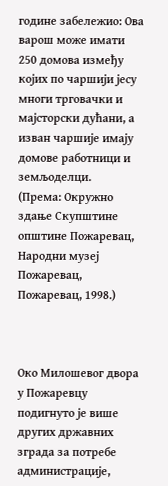године забележио: Ова варош може имати 250 домова између којих по чаршији јесу многи трговачки и мајсторски дућани, а изван чаршије имају домове работници и земљоделци.
(Према: Окружно здање Скупштине општине Пожаревац, Народни музеј Пожаревац, Пожаревац, 1998.)



Око Милошевог двора у Пожаревцу подигнуто је више других државних зграда за потребе администрације,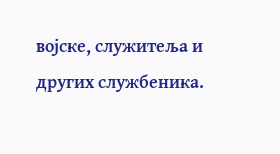војске, служитеља и других службеника.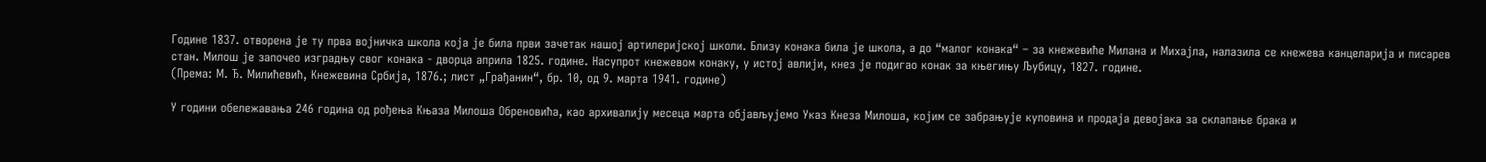Године 1837. отворена је ту прва војничка школа која је била први зачетак нашој артилеријској школи. Близу конака била је школа, а до “малог конака“ – за кнежевиће Милана и Михајла, налазила се кнежева канцеларија и писарев стан. Милош је започео изградњу свог конака - дворца априла 1825. године. Насупрот кнежевом конаку, у истој авлији, кнез је подигао конак за књегињу Љубицу, 1827. године.
(Према: М. Ђ. Милићевић, Кнежевина Србија, 1876.; лист „Грађанин“, бр. 10, од 9. марта 1941. године)

У години обележавања 246 година од рођења Књаза Милоша Обреновића, као архивалију месеца марта објављујемо Указ Кнеза Милоша, којим се забрањује куповина и продаја девојака за склапање брака и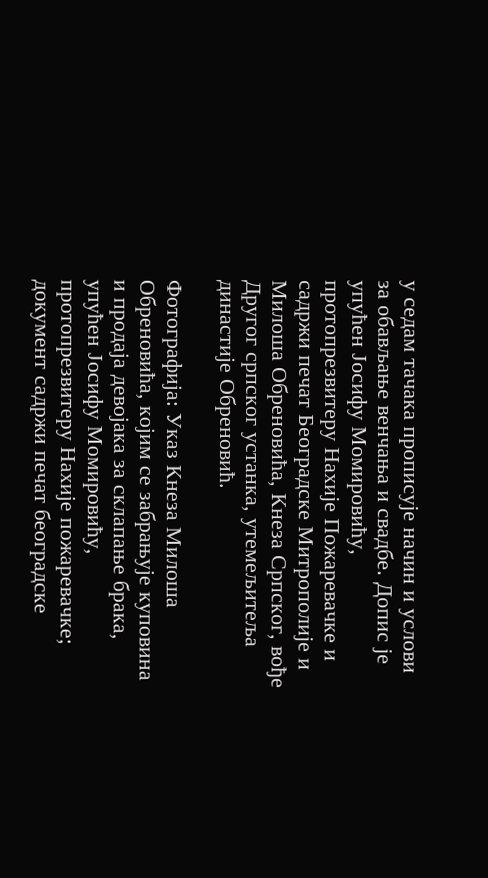у седам тачака прописује начин и услови за обављање венчања и свадбе. Допис је упућен Јосифу Момировићу, протопрезвитеру Нахије Пожаревачке и садржи печат Београдске Митрополије и Милоша Обреновића, Кнеза Српског, вође Другог српског устанка, утемељитеља династије Обреновић.

Фотографија: Указ Кнеза Милоша Обреновића, којим се забрањује куповина и продаја девојака за склапање брака, упућен Јосифу Момировићу, протопрезвитеру Нахије пожаревачке; документ садржи печат београдске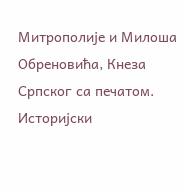Митрополије и Милоша Обреновића, Кнеза Српског са печатом.
Историјски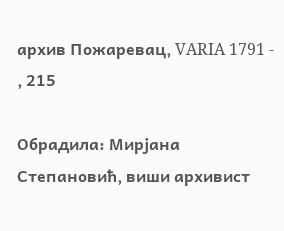архив Пожаревац, VARIA 1791 -  , 215

Обрадила: Мирјана Степановић, виши архивист